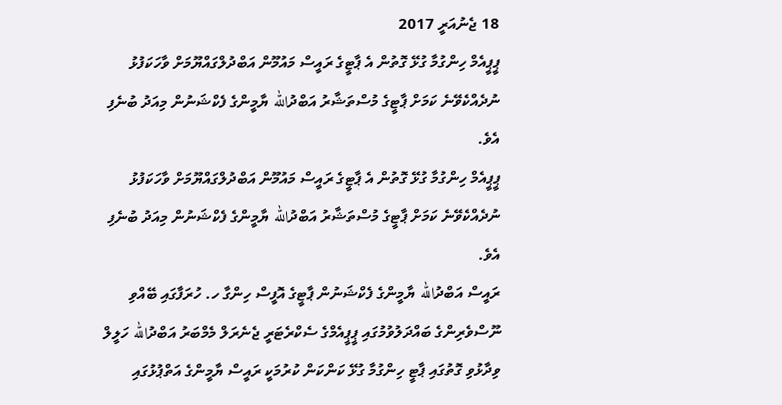18 ޖެނުއަރީ 2017
ޕީޕީއެމް ހިންގުމާ ގުޅޭ ގޮތުން އެ ޕާޓީގެ ރައީސް މައުމޫން އަބްދުލްގައްޔޫމަށް ވާހަކަފުޅު ނުދެއްކެވޭނެ ކަމަށް ޕާޓީގެ މުސްތަޝާރު އަބްދުالله ޔާމީންގެ ފެކްޝަނުން މިއަދު ބުނެފި އެވެ.
ޕީޕީއެމް ހިންގުމާ ގުޅޭ ގޮތުން އެ ޕާޓީގެ ރައީސް މައުމޫން އަބްދުލްގައްޔޫމަށް ވާހަކަފުޅު ނުދެއްކެވޭނެ ކަމަށް ޕާޓީގެ މުސްތަޝާރު އަބްދުالله ޔާމީންގެ ފެކްޝަނުން މިއަދު ބުނެފި އެވެ.
ރައީސް އަބްދުالله ޔާމީންގެ ފެކްޝަނުން ޕާޓީގެ އޮފީސް ހިންގާ ހ. ހުރަފާގައި ބޭއްވި ނޫސްވެރިންގެ ބައްދަލުވުމުގައި ޕީޕީއެމްގެ ސެކްރެޓަރީ ޖެނެރަލް މެމްބަރު އަބްދުالله ހަލީލް ވިދާޅުވި ގޮތުގައި ޕާޓީ ހިންގުމާ ގުޅޭ ކަންކަން ކުރުމަކީ ރައީސް ޔާމީންގެ އަތްޕުޅުގައި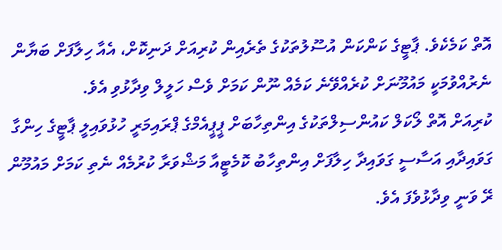އޮތް ކަމެކެވެ. ޕާޓީގެ ކަންކަން އުސޫލުތަކުގެ ތެރެއިން ކުރިއަށް ދަނިކޮށް، އެއާ ހިލާފަށް ބަޔާން ނެރުއްވުމަކީ މައުމޫނަށް ކުރެއްވޭނެ ކަމެއް ނޫން ކަމަށް ވެސް ހަލީލް ވިދާޅުވި އެވެ.
ކުރިއަށް އޮތް ލޯކަލް ކައުންސިލްތަކުގެ އިންތިހާބަށް ޕީޕީއެމްގެ ޕްރައިމަރީ ހުޅުވައިލީ ޕާޓީގެ ހިންގާ ގަވައިދާއި އަސާސީ ގަވައިދާ ހިލާފަށް އިންތިހާބު ކޮމެޓީއާ މަޝްވަރާ ކުރުމެއް ނެތި ކަމަށް މައުމޫން ރޭ ވަނީ ވިދާޅުވެފަ އެވެ.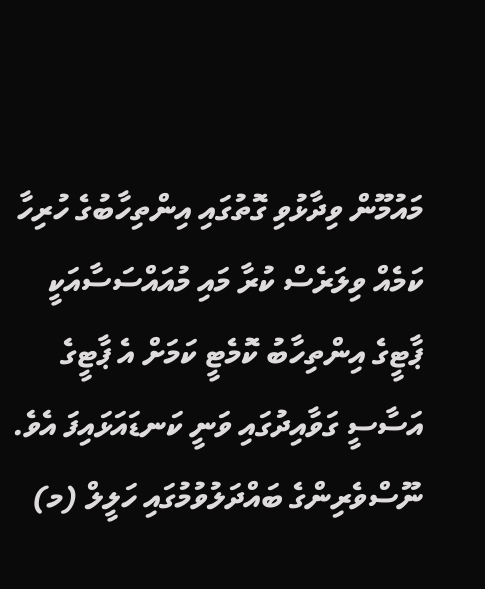މައުމޫން ވިދާޅުވި ގޮތުގައި އިންތިހާބުގެ ހުރިހާ ކަމެއް ވިލަރެސް ކުރާ މައި މުއައްސަސާއަކީ ޕާޓީގެ އިންތިހާބު ކޮމެޓީ ކަމަށް އެ ޕާޓީގެ އަސާސީ ގަވާއިދުގައި ވަނީ ކަނޑައަޅައިފަ އެވެ.
ނޫސްވެރިންގެ ބައްދަލުވުމުގައި ހަލީލް (މ)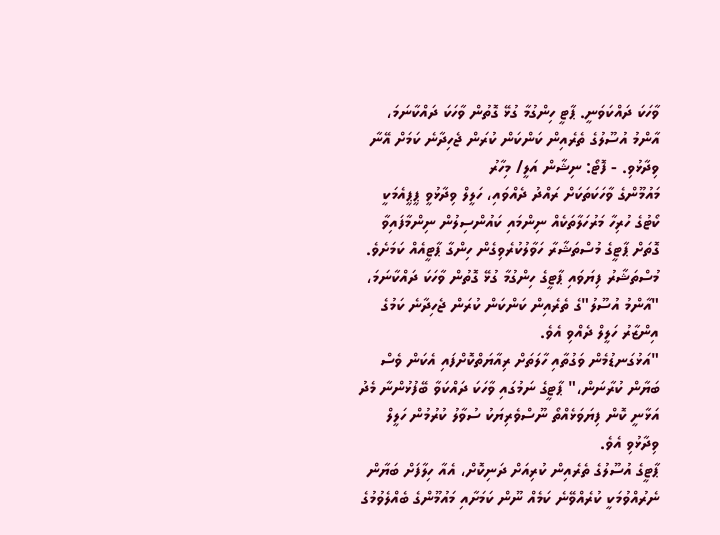ވާހަކަ ދައްކަވަނީ. ޕާޓީ ހިންގުމާ ގުޅޭ ގޮތުން ވާހަކަ ދައްކާނަމަ، އާންމު އުސޫލުގެ ތެރެއިން ކަންކަން ކުރަން ޖެހިދާނެ ކަމަށް އޭނާ ވިދާޅުވި. - ފޮޓޯ: ނިޝާން އަލީ/ މިހާރު
މައުމޫންގެ ވާހަކަތަކަށް ރައްދު ދެއްވައި، ހަލީލް ވިދާޅުވީ ޕީޕީއެމަކީ ކޯޓުގެ ހުރިހާ މަރުހަލާތަކެއް ނިންމައި ކައުންސިލުން ނިންމާފައިވާ ގޮތަށް ޕާޓީގެ މުސްތަޝާރާ ހަވާލުކުރެވިގެން ހިންގާ ޕާޓީއެއް ކަމަށެވެ.
މުސްތަޝާރު ފިޔަވައި ޕާޓީގެ ހިންގުމާ ގުޅޭ ގޮތުން ވާހަކަ ދައްކާނަމަ، "އާންމު އުސޫލު"ގެ ތެރެއިން ކަންކަން ކުރަން ޖެހިދާނެ ކަމުގެ އިންޒާރު ހަލީލް ދެއްވި އެވެ.
"އަޅުގަނޑުމެން ވަގުތާއި ހާލަތަށް ރިއާޔަތްކޮށްފައި އެކަން ވެސް ބަޔާން ކުރާނަން،" ޕާޓީގެ ނަމުގައި ވާހަކަ ދައްކަވާ ބޭފުޅުންނާ މެދު އަޅާނީ ކޮން ފިޔަވަޅެއްތޯ ނޫސްވެރިޔަކު ސުވާލު ކުރުމުން ހަލީލް ވިދާޅުވި އެވެ.
ޕާޓީގެ އުސޫލުގެ ތެރެއިން ކުރިއަށް ދަނިކޮށް، އެއާ ހިލާފަށް ބަޔާން ނެރުއްވުމަކީ ކުރެއްވޭނެ ކަމެއް ނޫން ކަމަށާއި މައުމޫންގެ ބެއްލެވުމުގެ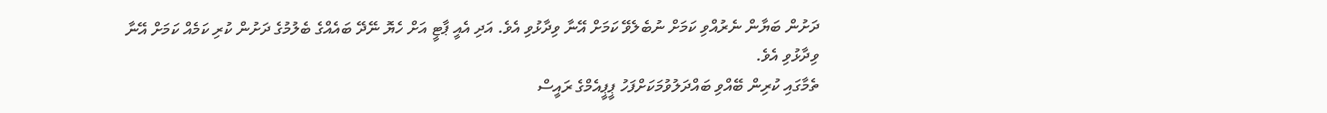ދަށުން ބަޔާން ނެރުއްވި ކަމަށް ނުބެލެވޭ ކަމަށް އޭނާ ވިދާޅުވި އެވެ. އަދި އެއީ ޕާޓީ އަށް ހެޔޮ ނޭދޭ ބައެއްގެ ބެލުމުގެ ދަށުން ކުރި ކަމެއް ކަމަށް އޭނާ ވިދާޅުވި އެވެ.
ތެމާގައި ކުރިން ބޭއްވި ބައްދަލުވުމަކަށްފަހު ޕީޕީއެމްގެ ރައީސް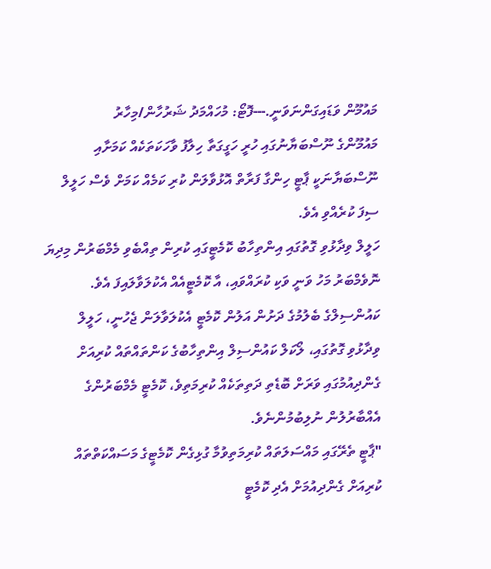މައުމޫން ވަޑައިގަންނަވަނީ.---ފޮޓޯ: މުހައްމަދު ޝަރުހާން/މިހާރު
މައުމޫންގެ ނޫސްބަޔާނުގައި ހުރީ ހަގީގަތާ ހިލާފު ވާހަކަތަކެއް ކަމަށާއި ނޫސްބަޔާނަކީ ޕާޓީ ހިންގާ ފަރާތް އޮޅުވާލަން ކުރި ކަމެއް ކަމަށް ވެސް ހަލީލް ސިފަ ކުރެއްވި އެވެ.
ހަލީލް ވިދާޅުވި ގޮތުގައި އިންތިހާބު ކޮމެޓީގައި ކުރިން ތިއްބެވި މެމްބަރުން މިދިޔަ ނޮވެމްބަރު މަހު ވަނީ ވަކި ކުރައްވައި، އާ ކޮމެޓީއެއް އެކުލަވާލައިފަ އެވެ. ކައުންސިލްގެ ބެލުމުގެ ދަށުން އަލުން ކޮމެޓީ އެކުލަވާލަން ޖެހުނީ، ހަލީލް ވިދާޅުވި ގޮތުގައި، ލޯކަލް ކައުންސިލް އިންތިހާބުގެ ކަންތައްތައް ކުރިއަށް ގެންދިއުމުގައި ވަރަށް ބޮޑެތި ދަތިތަކެއް ކުރިމަތިވެ، ކޮމެޓީ މެމްބަރުންގެ އެއްބާރުލުން ނުލިބުމުންނެވެ.
"ޕާޓީ ތެރޭގައި މައްސަލަތައް ކުރިމަތިވުމާ ގުޅިގެން ކޮމެޓީގެ މަސައްކަތްތައް ކުރިއަށް ގެންދިއުމަށް އެދި ކޮމެޓީ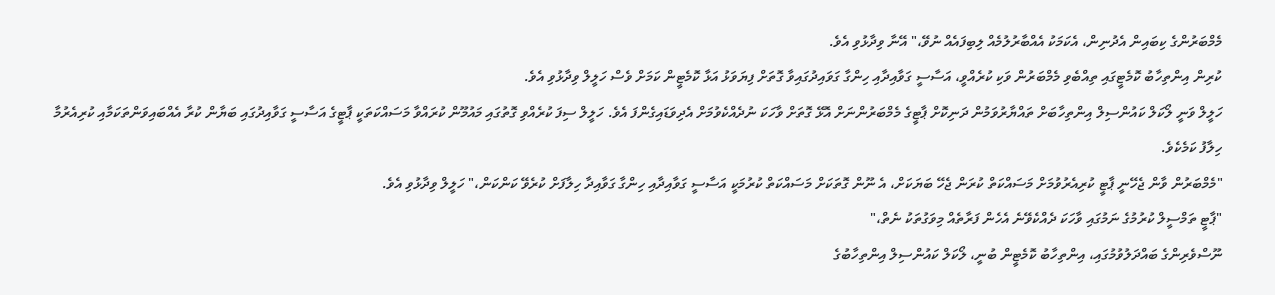މެމްބަރުންގެ ކިބައިން އެދުނިން، އެކަމަކު އެއްބާރުލުމެއް ލިބިފައެއް ނުވޭ،" އޭނާ ވިދާޅުވި އެވެ.
ކުރިން އިންތިހާބު ކޮމެޓީގައި ތިއްބެވި މެމްބަރުން ވަކި ކުރެއްވީ، އަސާސީ ގަވާއިދާއި ހިންގާ ގަވައިދުގައިވާ ގޮތަށް ފިޔަވަޅު އަޅާ ކޮމެޓީން ކަމަށް ވެސް ހަލީލް ވިދާޅުވި އެވެ.
ހަލީލް ވަނީ ލޯކަލް ކައުންސިލް އިންތިހާބަށް ތައްޔާރުވަމުން ދަނިކޮށް ޕާޓީގެ މެމްބަރުންނަށް އޮޅޭ ގޮތަށް ވާހަކަ ނުދެއްކެވުމަށް އެދިވަޑައިގެންފަ އެވެ. ހަލީލް ސިފަ ކުރެއްވި ގޮތުގައި މައުމޫން ކުރައްވާ މަސައްކަތަކީ ޕާޓީގެ އަސާސީ ގަވާއިދުގައި ބަޔާން ކުރާ އެއްބައިވަންތަކަމާއި ކުރިއެރުމާ ހިލާފު ކަމެކެވެ.
"މެމްބަރުން ވާން ޖެހޭނީ ޕާޓީ ކުރިއެރުވުމަށް މަސައްކަތް ކުރަން ޖެހޭ ބަޔަކަށް، އެ ނޫން ގޮތަކަށް މަސައްކަތް ކުރުމަކީ އަސާސީ ގަވާއިދާއި ހިންގާ ގަވާއިދާ ހިލާފަށް ކުރެވޭ ކަންކަން،" ހަލީލް ވިދާޅުވި އެވެ.
"ޕާޓީ ތަމްސީލް ކުރުމުގެ ނަމުގައި ވާހަކަ ދެއްކެވޭނެ އެހެން ފަރާތެއް މިވަގުތަކު ނެތް،"
ނޫސްވެރިންގެ ބައްދަލުވުމުގައި، އިންތިހާބު ކޮމެޓީން ބުނީ، ލޯކަލް ކައުންސިލް އިންތިހާބުގެ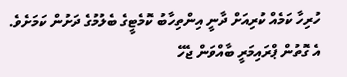ހުރިހާ ކަމެއް ކުރިއަށް ދާނީ އިންތިހާބު ކޮމެޓީގެ ބެލުމުގެ ދަށުން ކަމަށެވެ. އެ ގޮތުން ޕްރައިމަރީ ބާއްވަން ޖެހޭ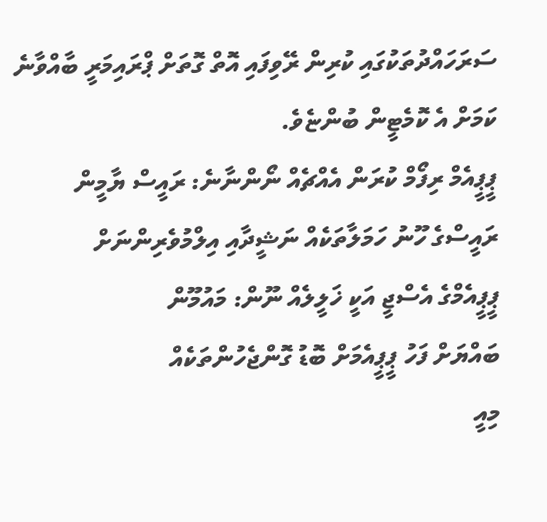ސަރަހައްދުތަކުގައި ކުރިން ރޭވިފައި އޮތް ގޮތަށް ޕްރައިމަރީ ބާއްވާނެ ކަމަށް އެ ކޮމެޓީން ބުންޏެވެ.
ޕީޕީއެމް ރިފޯމް ކުރަން އެއްޗެއް ނޯންނާނެ: ރައީސް ޔާމީން
ރައީސްގެ ހޫނު ހަމަލާތަކެއް ނަޝީދާއި އިލްމުވެރިންނަށް
ޕީޕީއެމްގެ އެސްޖީ އަކީ ޚަލީލެއް ނޫން: މައުމޫން
ބައްޔަށް ފަހު ޕީޕީއެމަށް ބޮޑު ގޮންޖެހުންތަކެއް
މިއީ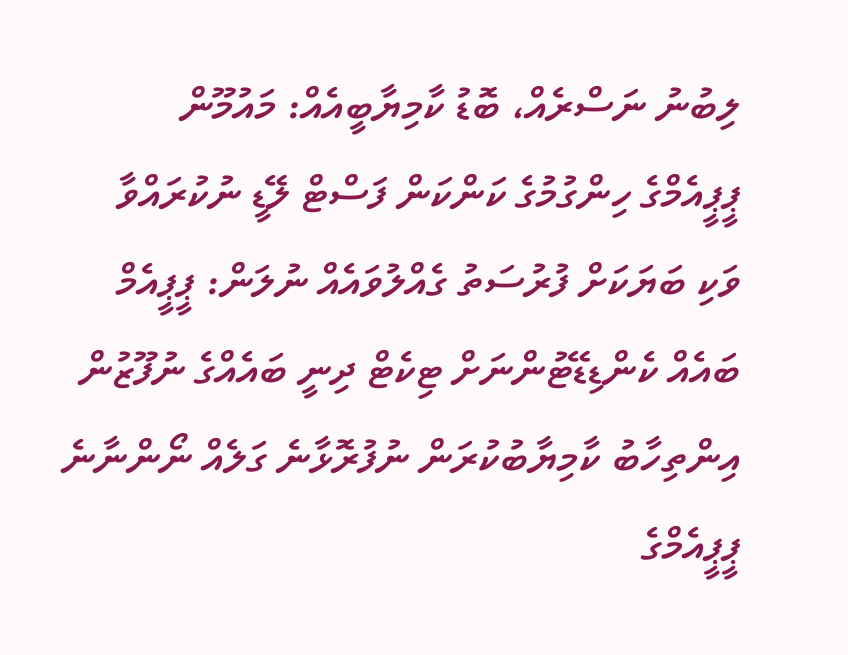ލިބުނު ނަސްރެއް، ބޮޑު ކާމިޔާބީއެއް: މައުމޫން
ޕީޕީއެމްގެ ހިންގުމުގެ ކަންކަން ފަސްޓް ލޭޑީ ނުކުރައްވާ
ވަކި ބަޔަކަށް ފުރުސަތު ގެއްލުވައެއް ނުލަން: ޕީޕީއެމް
ބައެއް ކެންޑިޑޭޓުންނަށް ޓިކެޓް ދިނީ ބައެއްގެ ނުފޫޒުން
އިންތިހާބު ކާމިޔާބުކުރަން ނުފުރޮޅާނެ ގަލެއް ނޯންނާނެ
ޕީޕީއެމްގެ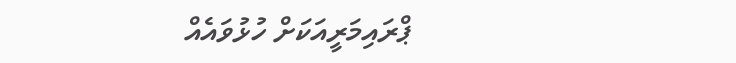ޕްރައިމަރީއަކަށް ހުޅުވައެއް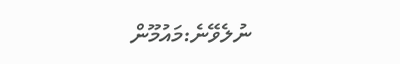ނުލެވޭނެ:މައުމޫން